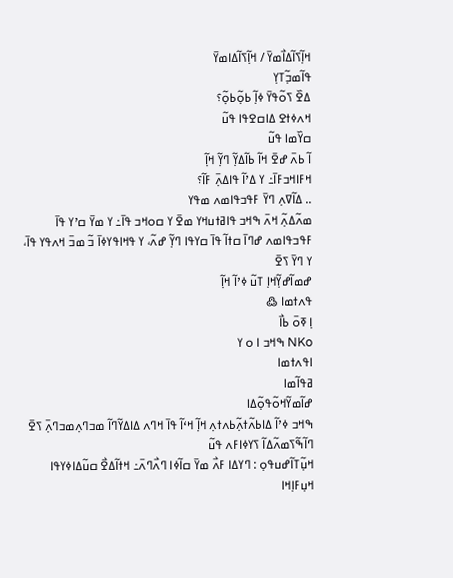ߞߊ߲߬ߖߊ߬ߡߊ߯ߘߌ߫ / ߞߊ߲߬ߖߊ߬ߡߊߘߌ߫
ߟߊ߬ߘߏ߲߬ߠߌ߲
ߡߐ߰ ߖߋ߬ߟߌ߫ ߦߊ߲߬ ߕߋ߲߬ߕߋ߲߬؟
ߞߍߦߙߐ ߡߊߛߐߟߊ ߟߎ߬
ߛߌ߰ߘߊ ߟߎ߬
ߊ߬ ߕߍ߫ ߝߐ߫ ߞߊ߬ ߕߊ߬ߡߌ߲߬ ߣߌ߲߬ ߞߊ߲߬
ߞߓߊߞߏߓߊ߫߸ ߌ ߡߴߊ߬ ߟߊߡߍ߲߫ ߓߊ߬؟
.. ߡߊ߬ߜߍ߲ ߣߌ߫ ߓߟߏߟߊߘߍ ߘߟߌ
ߘߍ߬ߡߍ߲߬ ߞߍ߫ ߒߞߏ ߟߊߥߙߎߞߌ ߘߐ߫ ߌ ߛߋߞߏ ߟߊ߫߸ ߌ ߘߌ߫ ߛߴߌ ߟߊ߫ ߓߟߏߟߊߘߍ ߝߣߊ߫ ߛߙߊ߬ ߟߊ߫ ߛߌߟߊ ߣߌ߲߬ ߝߍ߬، ߌ ߟߞߊߟߌߦߊ߫ ߏ߬ ߘߏ߫ ߞߍߟߌ ߟߊ߫، ߌ ߣߌ߫ ߖߐ߫
ߝߘߊ߬ߝߌ߲߬ߞߊ߲ ߠߎ߬ ߦߴߊ߬ ߞߊ߲߬
ߟߍߙߘߊ ߷
ߊ߲ ߧߋ߫ ߕߊ߯
NKo ߒߞߏ ߊ ߋ ߌ
ߊߟߍߙߘߊ
ߥߟߊ߬ߘߊ
ߝߊ߬ߘߌ߬ߞߋ߬ߟߋ߲߬ߡߊ
ߒߞߏ ߦߴߊ߬ ߡߊߕߍ߬ߙߍ߲߬ߕߍߙߍ߲ ߞߊ߲߬ ߞߵߊ߬ ߟߊ߫ ߞߣߍ ߡߊߡߌ߬ߣߊ߬ ߘߏߣߍ߲ߘߏߣߍ߲߫ ߖߐ߫
ߣߊ߬ߒ߬ߖߘߍ߬ߡߊ߬ ߖߌߦߊߓߍ ߟߎ߬
ߞߎ߲߬ߠߊ߬ߝߎߟߋ߲ : ߣߌߡߊ ߓߍ߯ ߘߌ߫ ߛߊ߬ߦߊ ߣߍ߯ߣߍ߫߸ ߞߙߊ߬ߡߐ߯ ߛߎ߬ߡߊߦߌߟߊ ߞߎ߲ߓߊ߲ߞߊ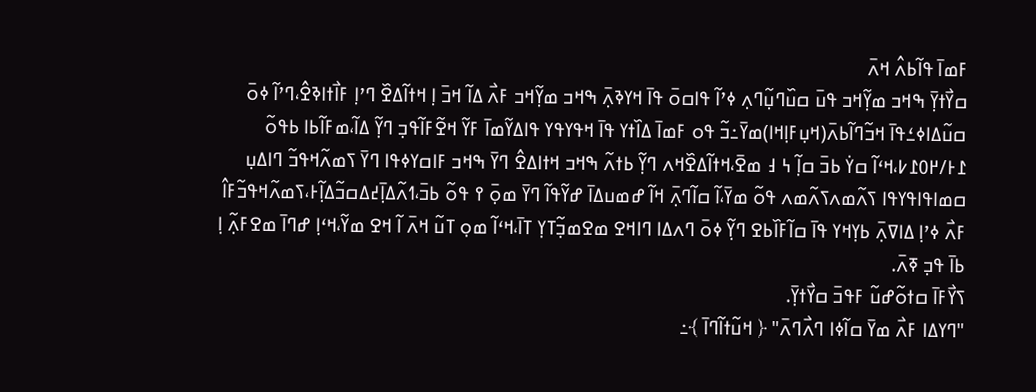ߓߘߊ߫ ߟߊ߬ߕߍ߮ ߞߍ߫
ߛߌ߯ߙߌ߲߫ ߒߞߏ ߘߌ߲߬ߞߏ ߟߎ߫ ߛߎ߰ߣߎ߲߬ߣߍ߲ ߦߴߊ߬ ߟߊߛߋ߫ ߟߊ߫ ߞߌߢߍ߲߫ ߒߞߏ ߘߌ߲߬ߞߏ ߓߍ߯ ߡߊ߬ ߞߏ߫ ߊ߲ ߞߙߊ߬ߡߐ߰ ߣߴߊ߲ ߓߊ߯ߙߊߢߐ߮،ߣߴߊ߬ ߦߋ߫ ߛߎ߬ߡߊߦߑߟߊ߫ ߞߏ߬ߣߊ߬ߕߍ߫(ߞߎ߲ߓߊ߲ߞߊ)ߘߌ߫߸ߏ߬ ߟߋ ߓߘߊ߫ ߡߊ߰ߙߌ ߟߊ߫ ߞߟߌߟߌ ߟߊߡߌ߬ߘߊ߫ ߓߌ߬ ߞߐ߬ߓߊ߬ߟߏ߲ ߣߌ߲߬ ߡߊ߬،ߘߓߊ߬ߕߊ ߕߟߋ߬ ߁߅/߂߀߁߇،ߞߵߊ߬ ߛߌ߭ ߕߏ߫ ߛߊ߲߬ ߆ ߃ ߘߐ߫،ߞߙߊ߬ߡߐ߰ߞߍ ߣߌ߲߬ ߕߙߍ߬ ߒߞߏ ߞߙߊߡߐ߮ ߣߌ߫ ߒߞߏ ߓߊߛߌߦߟߊ ߣߌ߫ ߖߘߍ߬ߞߟߏ߬ ߣߊߡߎ߲ ߛߘߊߟߊߟߌߟߊ ߖߍ߬ߘߍߖߍ߬ߘߍ ߟߋ߬ ߘߌ߫،ߊ߬ ߛߊ߬ߣߍ߲߫ ߞߊ߬ ߝߘߎߡߊ߫ ߝߌ߬ߟߊ߬ ߣߌ߫ ߘߋ߲߫ ߉ ߟߋ߬ ߕߏ߫،ߗߍ߬ߡߊ߲߫߄ߡߛߏ߬ߡߊ߲߬߅،ߖߘߍ߬ߞߟߏ߬ߓߊ߮ ߓߍ߯ ߦߴߊ߲ ߡߊߜߍ߲߫ ߕߌ߲ߞߌ ߟߊ߫ ߛߊ߬ߓߊ߰ߕߐ ߣߌ߲߬ ߦߋ߫ ߣߍߡߊ ߣߊߞߐ ߘߐߘߏ߲߬ߠߌ߲ ߠߊ߫،ߞߵߊ߬ ߘߋ߲ ߠߎ߬ ߞߍ߫ ߊ߬ ߞߐ ߘߌ߬،ߞߵߊ߲ ߝߣߊ߫ ߘߐߓߍ߲߬ ߊ߲ ߕߊ߫ ߟߏ߲ ߧߍ߫.
ߖߌ߯ߓߊ߫ ߛߙߋ߬ߝߎ߬ ߓߟߏ߫ ߛߌ߯ߙߌ߲߫.
"ߣߌߡߊ ߓߍ߯ ߘߌ߫ ߛߊ߬ߦߊ ߣߍ߯ߣߍ߫" ﴿ ߞߎ߬ߙߊ߬ߣߊ߫ ﴾߸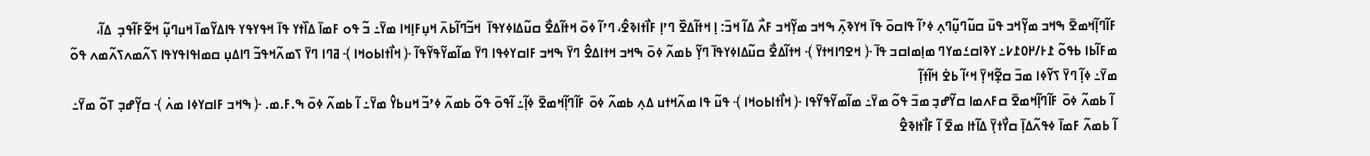ߓߊ߬ߣߊ߲߬ߞߘߐ߫ ߒߞߏ ߘߌ߲߬ߞߏ ߟߎ߫ ߛߎ߬ߣߎ߲߬ߣߍ߲ ߦߴߊ߬ ߟߊߛߋ߫ ߟߊ߫ ߞߌߢߍ߲߫ ߒߞߏ ߘߌ߲߬ߞߏ ߓߍ߯ ߡߊ߬ ߞߏ߫: ߊ߲ ߞߙߊ߬ߡߐ߰ ߣߴߊ߲ ߓߊ߯ߙߊߢߐ߮، ߣߴߊ߬ ߦߋ߫ ߞߙߊ߬ߡߐ߯ ߛߎ߬ߡߊߦߌߟߊ߫  ߞߏ߬ߣߊ߬ߕߍ߫ ߞߎ߲ߓߊ߲ߞߊ ߘߌ߫߸ ߏ߬ ߟߋ ߓߘߊ߫ ߡߊ߰ߙߌ ߟߊ߫ ߞߟߌߟߌ ߟߊߡߌ߬ߘߊ߫ ߞߎߣߎ߲߬ ߞߐ߬ߓߊ߬ߟߏ߲  ߡߊ߬، ߘߓߊ߬ߕߊ ߕߟߋ߬ ߁߅/߂߀߁߇߸ ߌߢߊߛߑߘߌߣ ߘߊ߲ߘߊߛߏ ߟߊ߫ ﴿ ߞߐߣߊߞߙߌ߫ ﴾ ߞߙߊ߬ߡߐ߯ ߛߎ߬ߡߊߦߌߟߊ߫ ߣߌ߲߬ ߕߘߍ߬ ߦߋ߫ ߒߞߏ ߞߙߊߡߐ߮ ߣߌ߫ ߒߞߏ ߓߊߛߌߦߟߊ ߣߌ߫ ߘߊ߬ߘߌ߬ߟߌ߬ߟߊ߬ ﴿ ߞߊ߯ߙߊߕߋߞߊ ﴾ ߥߣߊ ߣߌ߫ ߖߘߍ߬ߞߟߏ߬ ߣߊߡߎ߲ ߛߘߊߟߊߟߌߟߊ ߖߍ߬ߘߍߖߍ߬ߘߍ ߟߋ߬ ߘߌ߫߸ ߦߊ߲߬ ߣߌ߫ ߖߌ߬ߦߊ ߘߏ߫ ߛߐ߲߬ߞߌ߲߫ ߞߵߊ߬ ߕߐ߭ ߞߊ߬ߙߊ߲߬
 ߊ߬ ߕߘߍ߬ ߦߋ߫ ߓߊ߬ߣߊ߲߬ߞߘߐ߫ ߛߓߍߘߊ ߛߌ߬ߝߏ߲ ߘߏ߫ ߟߋ߬ ߘߌ߫߸ ߘߊ߬ߘߌ߬ߟߌ߬ߟߊ ﴿ ߞߊ߯ߙߊߕߋߞߊ ﴾ ߟߎ߬ ߟߊ ߘߍ߬ߞߙߎ ߡߍ߲ ߕߘߍ߬ ߦߋ߫ ߓߊ߬ߣߊ߲߬ߞߘߐ߫ ߦߊ߲߬߸ ߊ߬ߟߋ߫ ߟߋ߬ ߕߘߍ߬ ߦߴߏ߬ ߞߎߕߌ߮ ߘߌ߫߸ ߊ߬ ߕߘߍ߬ ߦߋ߫ ߒ.ߓ.ߘ. ﴿ ߒߞߏ ߓߊߛߌߦߊ ߘߍ߭ ﴾ ߛߌ߲߬ߝߏ߲ ߠߋ߬ ߘߌ߫߸ ߊ߬ ߕߘߍ߬ ߓߘߊ߫ ߦߟߍ߬ߡߊ߲߫ ߛߌ߯ߙߌ߲߫ ߡߊ߬ߙߊ ߘߐ߫ ߊ߬ ߓߊ߯ߙߊߢߐ߮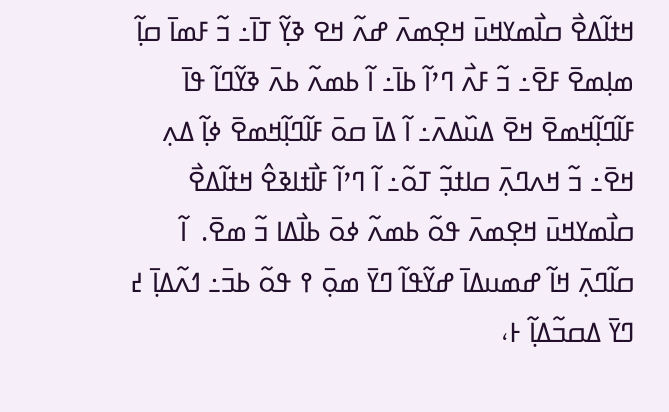ߞߙߊ߬ߡߐ߯ ߛߊ߯ߘߌߞߎ߫ ߞߐ߲ߘߍ߫ ߝߍ߬ ߞߐ ߢߌ߲߬ ߠߊ߫߸ ߏ߬ ߓߘߊ߫ ߛߊ߲߬ ߘߊ߲ߘߐ߫ ߓߐ߫߸ ߏ߬ ߓߍ߯ ߣߴߊ߬ ߕߊ߫߸ ߊ߬ ߕߘߍ߬ ߕߍ߫ ߢߌ߬ߣߊ߬ ߟߊ߫ ߓߊ߬ߣߊ߲߬ߞߘߐ߫ ߞߐ߫ ߡߎ߰ߡߍ߫߸ ߊ߬ ߡߊ߫ ߛߋ߫ ߓߊ߬ߣߊ߲߬ߞߘߐ߫ ߦߊ߲߬ ߡߍ߲ ߞߐ߫߸ ߏ߬ ߞߍߣߍ߲߫ ߛߊߙߏ߲߬ ߠߋ߬߸ ߊ߬ ߣߴߊ߬ ߓߊ߯ߙߊߢߐ߮ ߞߙߊ߬ߡߐ߯ ߛߊ߯ߘߌߞߎ߫ ߞߐ߲ߘߍ߫ ߟߋ߬ ߕߘߍ߬ ߦߋ߫ ߕߊ߯ߡߊ ߏ߬ ߘߐ߫.  ߊ߬ ߛߊ߬ߣߍ߲߫ ߞߊ߬ ߝߘߎߡߊ߫ ߝߌ߬ߟߊ߬ ߣߌ߫ ߘߋ߲߫ ߉ ߟߋ߬ ߕߏ߫߸ ߗߍ߬ߡߊ߲߫ ߄ ߣߌ߫ ߡߛߏ߬ߡߊ߲߬ ߅،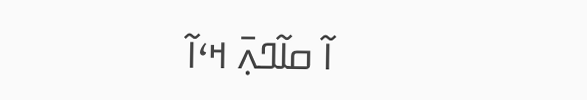ߊ߬ ߛߊ߬ߣߍ߲߫ ߞߵߊ߬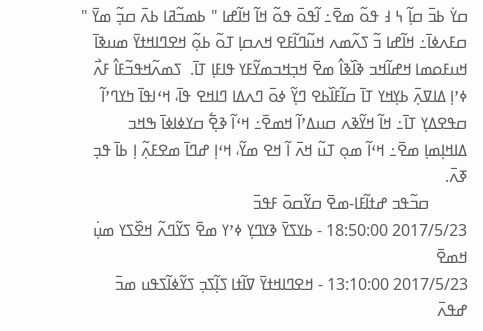ߛߌ߭ ߕߏ߫ ߛߊ߲߬ ߆ ߃ ߟߋ߬ ߘߐ߫߸ ߊ߬ߟߋ߫ ߟߋ߬ ߞߊ߬ ߞߊ߬ߝߊ " ߕߘߏ߬ߥߊ ߕߍ߫ ߛߏ߲߬ ߘߌ߫ " ߛߓߍߦߊ߫߸ ߞߊ߬ߝߊ ߏ߬ ߖߍ߬ߘߍ ߞߎ߬ߣߊ߬ߓߐ ߞߍߛߊ߲ ߠߋ߬ ߕߋ߲߬ ߞߐߣߊߞߙߌ߫ ߘߎߢߊ߫ ߞߎߓߋߘߊ ߞߝߊ߬ߞߏ ߢߊ߰ߢߊ߮ ߘߐ߫ ߞߏ߲ߞߏߘߌ߬ߓߌ ߟߊߓߊ߲ ߠߊ߫.  ߖߘߍ߬ߞߟߏ߬ߓߊ߮ ߓߍ߯ ߦߴߊ߲ ߡߊߜߍ߲߫ ߕߌ߲ߞߌ ߠߊ߫ ߛߊ߬ߓߊ߰ߕߐ ߣߌ߲߬ ߦߋ߫ ߣߍߡߊ ߣߊߞߐ ߟߊ߫، ߞߵߊߟߊ߫ ߤߌߣߴߊ߬ ߛߟߐߡߌ߲ ߠߊ߫߸ ߞߊ߬ ߞߌ߬ߢߍ ߛߎߡߴߊ߬ ߞߘߐ߫߸ ߞߵߊ߬ ߢߐ߲߱ ߛߌߦߊߦߊ߫ ߒߞߏ ߡߊߞߊ߲ߘߊ߲ ߘߐ߫߸ ߞߵߊ߬ ߘߋ߲ ߠߎ߬ ߞߍ߫ ߊ߬ ߞߐ ߘߌ߬، ߞߵߊ߲ ߝߣߊ߫ ߘߐߓߍ߲߬ ߊ߲ ߕߊ߫ ߟߏ߲ ߧߍ߫.
         ߛߏ߬ߟߏ ߝߙߊ߬ߓߊ-ߘߐ߫ ߛߌ߬ߛߋ߫ ߓߟߏ߫
2017/5/23 18:50:00 - ߕߌߖߌ߫ ߢߌߣߌ߲ ߦߴߌ ߘߐ߫ ߖߌ߬ߣߍ߬ ߞߐ߰ߖߌ ߘߎ߲߭ ߞߘߐ߫
2017/5/23 13:10:00 - ߞߐߣߊߞߙߌ߫ ߜߊ߬ߙߊ ߖߊ߲߬ߖߏ߲ ߖߌ߬ߦߊ߬ߖߟߎ ߘߏ߫ ߝߟߍ߫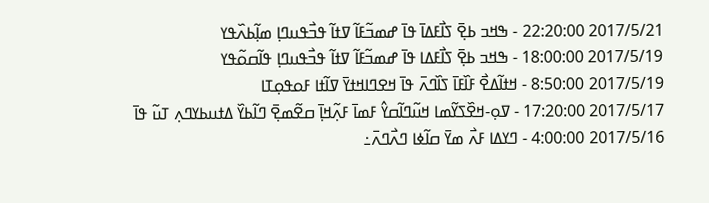2017/5/21 22:20:00 - ߒߞߏ ߕߐ߲߫ ߖߊ߯ߓߡߊ߫ ߟߊ߫ ߝߘߏ߬ߓߊ߬ ߜߙߊ߬ ߟߏ߯ߟߎߣߊ߲ ߘߊ߲߬ߕߍ߰ߟߌ
2017/5/19 18:00:00 - ߒߞߏ ߕߐ߲߫ ߖߊ߯ߓߡߊ ߟߊ߫ ߝߘߏ߬ߓߊ߬ ߜߙߊ߬ ߟߏ߯ߟߎߣߊ߲ ߟߊ߬ߛߋ߬ߟߌ
2017/5/19 8:50:00 - ߞߙߊ߬ߡߐ߯ ߓߊ߰ߓߊ߫ ߖߊ߰ߣߍ߫ ߟߊ߫ ߞߐߣߊߞߙߌ߫ ߜߊ߬ߙߊ ߓߋߟߋ߲ߠߊ
2017/5/17 17:20:00 - ߜߋ߲-ߞߐ߰ߖߌ߬ߘߊ ߞߎ߬ߣߊ߬ߛߌ߮ ߓߘߊ߫ ߓߍ߲߬ߞߊ߲߫ ߛߐ߬ߘߐ߲߫ ߣߊ߬ߕߌ߰ ߡߙߎߕߌߣߍ߲ ߠߎ߬ ߟߊ߫
2017/5/16 4:00:00 - ߣߌߡߊ ߓߍ߯ ߘߌ߫ ߛߊ߬ߦߊ ߣߍ߯ߣߍ߫߸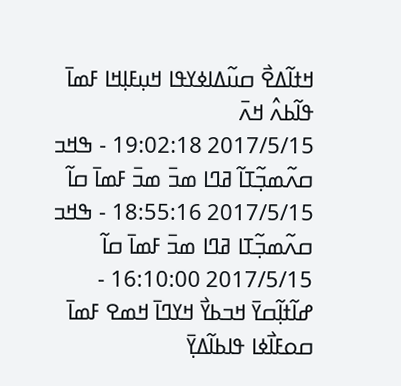ߞߙߊ߬ߡߐ߯ ߛߎ߬ߡߊߦߌߟߊ ߞߎ߲ߓߊ߲ߞߊ ߓߘߊ߫ ߟߊ߬ߕߍ߮ ߞߍ߫
2017/5/15 19:02:18 - ߒߞߏ ߛߍ߬ߘߏ߲߬ߠߊ߬ ߥߣߊ ߘߏ߫ ߘߏ߫ ߓߘߊ߫ ߛߊ߬
2017/5/15 18:55:16 - ߒߞߏ ߛߍ߬ߘߏ߲߬ߠߊ ߥߣߊ ߘߏ߫ ߓߘߊ߫ ߛߊ߬
2017/5/15 16:10:00 - ߝߊ߬ߙߊ߲߬ߛߌ߫ ߞߏߕߌ߯ ߞߌߣߊ߫ ߞߘߐ ߓߘߊ߫ ߛߋߓߊ߯ߦߊ ߟߊߕߊ߬ߡߌ߲߫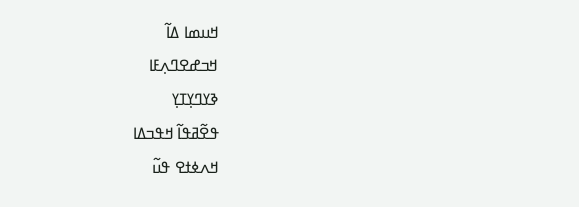ߞߎߘߊ ߡߊ߬
ߞߏߝߐߣߍ߲ߓߊ
ߢߌߣߌ߲ߠߌ߲
ߟߐ߬ߥߟߊ߬ ߞߟߏߡߊ
ߞߍߦߙߐ ߟߎ߬